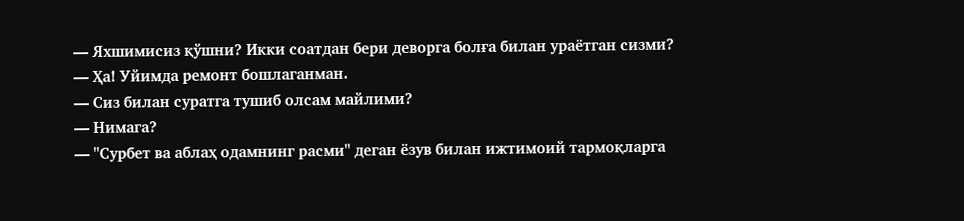— Яхшимисиз қўшни? Икки соатдан бери деворга болға билан ураётган сизми?
— Ҳа! Уйимда ремонт бошлаганман.
— Сиз билан суратга тушиб олсам майлими?
— Нимага?
— "Сурбет ва аблаҳ одамнинг расми" деган ёзув билан ижтимоий тармоқларга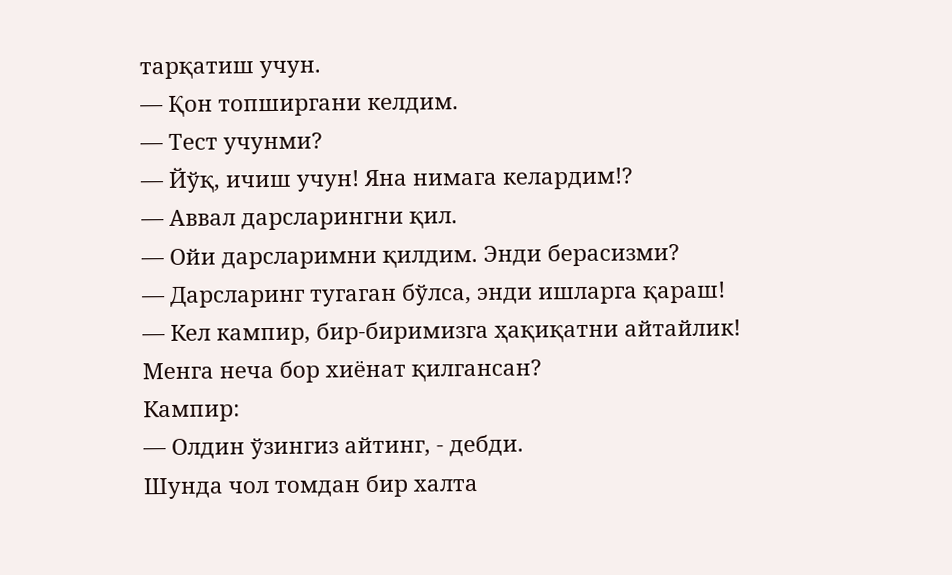тарқатиш учун.
— Қон топширгани келдим.
— Тест учунми?
— Йўқ, ичиш учун! Яна нимага келардим!?
— Аввал дарсларингни қил.
— Ойи дарсларимни қилдим. Энди берасизми?
— Дарсларинг тугаган бўлса, энди ишларга қараш!
— Кел кампир, бир-биримизга ҳақиқатни айтайлик! Менга неча бор хиёнат қилгансан?
Кампир:
— Олдин ўзингиз айтинг, - дебди.
Шунда чол томдан бир халта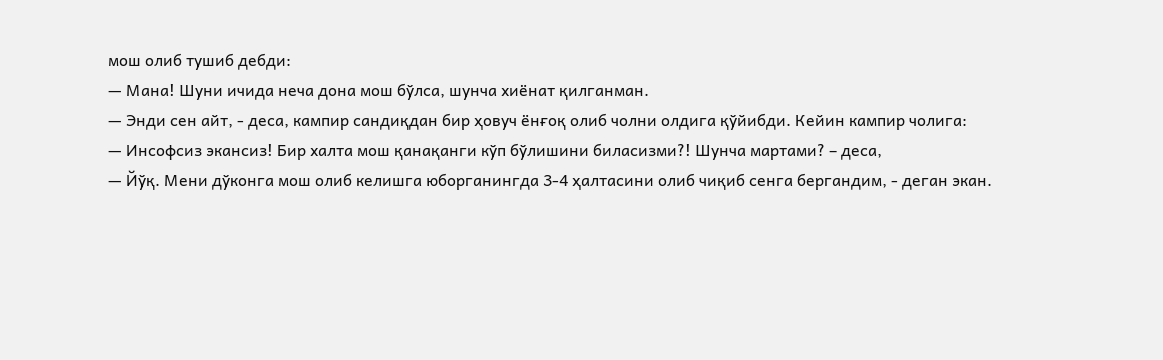мош олиб тушиб дебди:
— Мана! Шуни ичида неча дона мош бўлса, шунча хиёнат қилганман.
— Энди сен айт, - деса, кампир сандиқдан бир ҳовуч ёнғоқ олиб чолни олдига қўйибди. Кейин кампир чолига:
— Инсофсиз экансиз! Бир халта мош қанақанги кўп бўлишини биласизми?! Шунча мартами? – деса,
— Йўқ. Мени дўконга мош олиб келишга юборганингда 3-4 ҳалтасини олиб чиқиб сенга бергандим, - деган экан.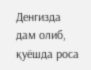Денгизда дам олиб, қуёшда роса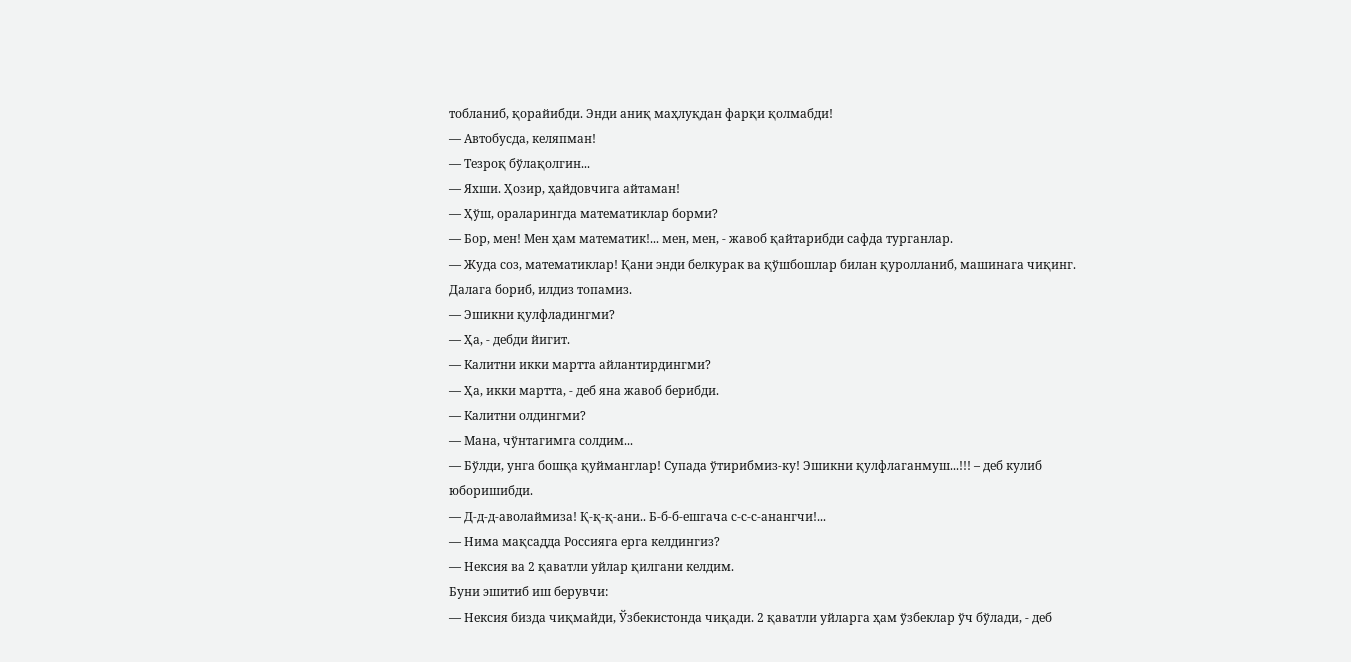тобланиб, қорайибди. Энди аниқ маҳлуқдан фарқи қолмабди!
— Автобусда, келяпман!
— Тезроқ бўлақолгин...
— Яхши. Ҳозир, ҳайдовчига айтаман!
— Ҳўш, ораларингда математиклар борми?
— Бор, мен! Мен ҳам математик!... мен, мен, - жавоб қайтарибди сафда турганлар.
— Жуда соз, математиклар! Қани энди белкурак ва қўшбошлар билан қуролланиб, машинага чиқинг. Далага бориб, илдиз топамиз.
— Эшикни қулфладингми?
— Ҳа, - дебди йигит.
— Калитни икки мартта айлантирдингми?
— Ҳа, икки мартта, - деб яна жавоб берибди.
— Калитни олдингми?
— Мана, чўнтагимга солдим...
— Бўлди, унга бошқа қуйманглар! Супада ўтирибмиз-ку! Эшикни қулфлаганмуш...!!! – деб кулиб юборишибди.
— Д-д-д-аволаймиза! Қ-қ-қ-ани.. Б-б-б-ешгача с-с-с-анангчи!...
— Нима мақсадда Россияга ерга келдингиз?
— Нексия ва 2 қаватли уйлар қилгани келдим.
Буни эшитиб иш берувчи:
— Нексия бизда чиқмайди, Ўзбекистонда чиқади. 2 қаватли уйларга ҳам ўзбеклар ўч бўлади, - деб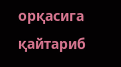орқасига қайтариб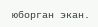юборган экан.